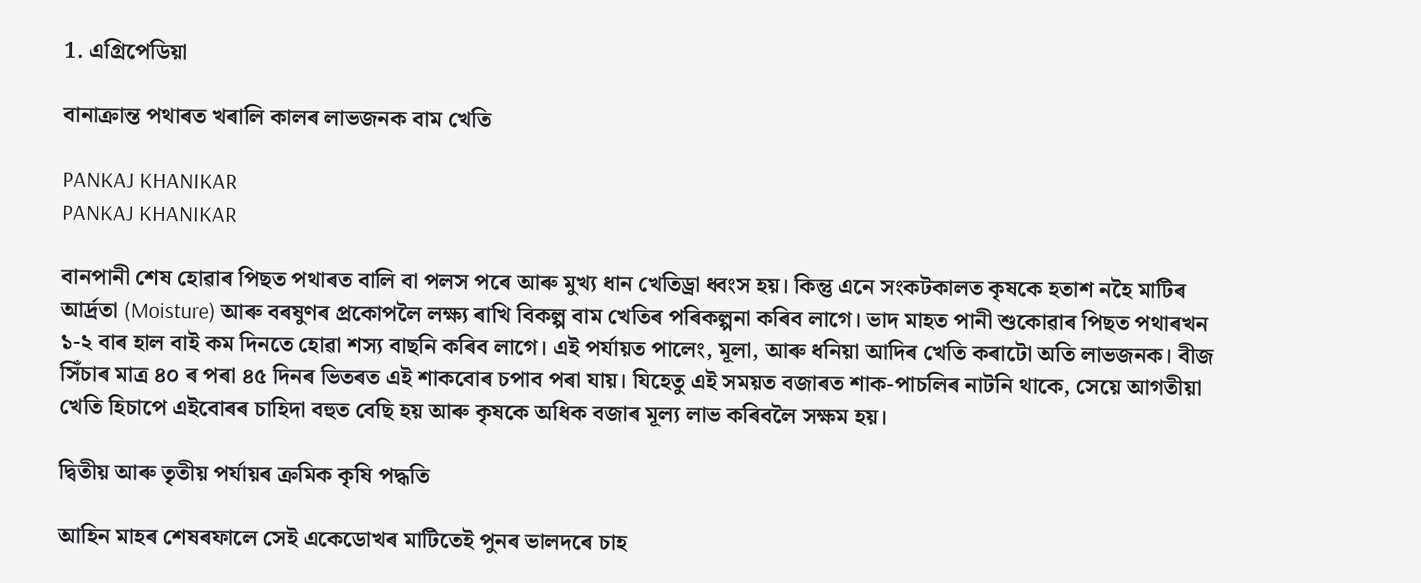1. এগ্ৰিপেডিয়া

বানাক্ৰান্ত পথাৰত খৰালি কালৰ লাভজনক বাম খেতি

PANKAJ KHANIKAR
PANKAJ KHANIKAR

বানপানী শেষ হোৱাৰ পিছত পথাৰত বালি বা পলস পৰে আৰু মুখ্য ধান খেতিড্ৰা ধ্বংস হয়। কিন্তু এনে সংকটকালত কৃষকে হতাশ নহৈ মাটিৰ আৰ্দ্ৰতা (Moisture) আৰু বৰষুণৰ প্ৰকোপলৈ লক্ষ্য ৰাখি বিকল্প বাম খেতিৰ পৰিকল্পনা কৰিব লাগে। ভাদ মাহত পানী শুকোৱাৰ পিছত পথাৰখন ১-২ বাৰ হাল বাই কম দিনতে হোৱা শস্য বাছনি কৰিব লাগে। এই পৰ্যায়ত পালেং, মূলা, আৰু ধনিয়া আদিৰ খেতি কৰাটো অতি লাভজনক। বীজ সিঁচাৰ মাত্ৰ ৪০ ৰ পৰা ৪৫ দিনৰ ভিতৰত এই শাকবোৰ চপাব পৰা যায়। যিহেতু এই সময়ত বজাৰত শাক-পাচলিৰ নাটনি থাকে, সেয়ে আগতীয়া খেতি হিচাপে এইবোৰৰ চাহিদা বহুত বেছি হয় আৰু কৃষকে অধিক বজাৰ মূল্য লাভ কৰিবলৈ সক্ষম হয়।

দ্বিতীয় আৰু তৃতীয় পৰ্যায়ৰ ক্ৰমিক কৃষি পদ্ধতি

আহিন মাহৰ শেষৰফালে সেই একেডোখৰ মাটিতেই পুনৰ ভালদৰে চাহ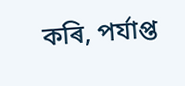কৰি, পৰ্যাপ্ত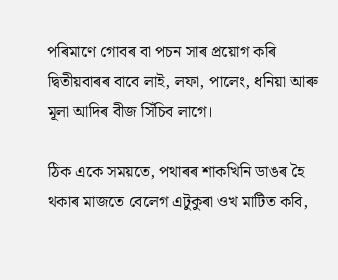পৰিমাণে গোবৰ বা পচন সাৰ প্ৰয়োগ কৰি দ্বিতীয়বাৰৰ বাবে লাই, লফা, পালেং, ধনিয়া আৰু মূলা আদিৰ বীজ সিঁচিব লাগে।

ঠিক একে সময়তে, পথাৰৰ শাকখিনি ডাঙৰ হৈ থকাৰ মাজতে বেলেগ এটুকুৰা ওখ মাটিত কবি,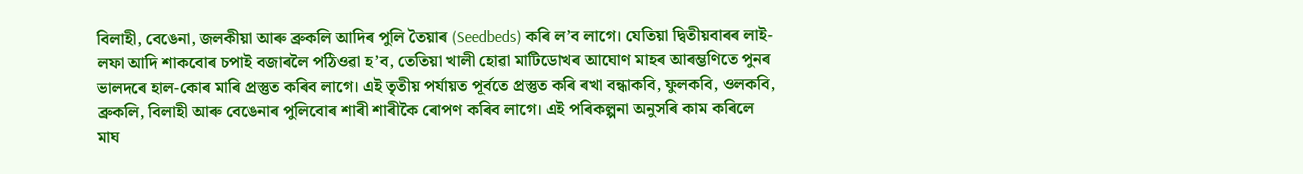বিলাহী, বেঙেনা, জলকীয়া আৰু ব্ৰুকলি আদিৰ পুলি তৈয়াৰ (Seedbeds) কৰি ল’ব লাগে। যেতিয়া দ্বিতীয়বাৰৰ লাই-লফা আদি শাকবোৰ চপাই বজাৰলৈ পঠিওৱা হ’ব, তেতিয়া খালী হোৱা মাটিডোখৰ আঘোণ মাহৰ আৰম্ভণিতে পুনৰ ভালদৰে হাল-কোৰ মাৰি প্ৰস্তুত কৰিব লাগে। এই তৃতীয় পৰ্যায়ত পূৰ্বতে প্ৰস্তুত কৰি ৰখা বন্ধাকবি, ফুলকবি, ওলকবি, ব্ৰুকলি, বিলাহী আৰু বেঙেনাৰ পুলিবোৰ শাৰী শাৰীকৈ ৰোপণ কৰিব লাগে। এই পৰিকল্পনা অনুসৰি কাম কৰিলে মাঘ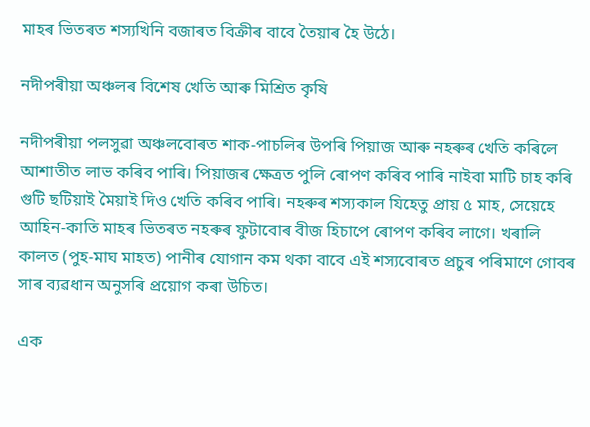মাহৰ ভিতৰত শস্যখিনি বজাৰত বিক্ৰীৰ বাবে তৈয়াৰ হৈ উঠে।

নদীপৰীয়া অঞ্চলৰ বিশেষ খেতি আৰু মিশ্ৰিত কৃষি

নদীপৰীয়া পলসুৱা অঞ্চলবোৰত শাক-পাচলিৰ উপৰি পিয়াজ আৰু নহৰুৰ খেতি কৰিলে আশাতীত লাভ কৰিব পাৰি। পিয়াজৰ ক্ষেত্ৰত পুলি ৰোপণ কৰিব পাৰি নাইবা মাটি চাহ কৰি গুটি ছটিয়াই মৈয়াই দিও খেতি কৰিব পাৰি। নহৰুৰ শস্যকাল যিহেতু প্ৰায় ৫ মাহ, সেয়েহে আহিন-কাতি মাহৰ ভিতৰত নহৰুৰ ফুটাবোৰ বীজ হিচাপে ৰোপণ কৰিব লাগে। খৰালি কালত (পুহ-মাঘ মাহত) পানীৰ যোগান কম থকা বাবে এই শস্যবোৰত প্ৰচুৰ পৰিমাণে গোবৰ সাৰ ব্যৱধান অনুসৰি প্ৰয়োগ কৰা উচিত।

এক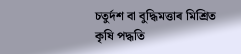চতুৰ্দশ বা বুদ্ধিমত্তাৰ মিশ্ৰিত কৃষি পদ্ধতি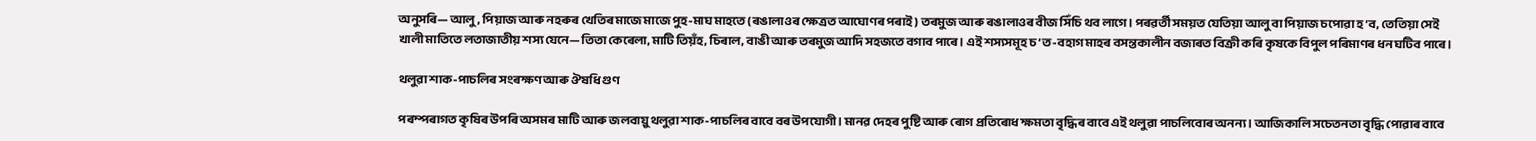অনুসৰি— আলু, পিয়াজ আৰু নহৰুৰ খেতিৰ মাজে মাজে পুহ-মাঘ মাহতে (ৰঙালাওৰ ক্ষেত্ৰত আঘোণৰ পৰাই) তৰমুজ আৰু ৰঙালাওৰ বীজ সিঁচি থব লাগে। পৰৱৰ্তী সময়ত যেতিয়া আলু বা পিয়াজ চপোৱা হ’ব, তেতিয়া সেই খালী মাতিতে লতাজাতীয় শস্য যেনে— তিতা কেৰেলা, মাটি তিয়ঁহ, চিৰাল, বাঙী আৰু তৰমুজ আদি সহজতে বগাব পাৰে। এই শস্যসমূহ চ’ত-বহাগ মাহৰ বসন্তকালীন বজাৰত বিক্ৰী কৰি কৃষকে বিপুল পৰিমাণৰ ধন ঘটিব পাৰে।

থলুৱা শাক-পাচলিৰ সংৰক্ষণ আৰু ঔষধি গুণ

পৰম্পৰাগত কৃষিৰ উপৰি অসমৰ মাটি আৰু জলবায়ু থলুৱা শাক-পাচলিৰ বাবে বৰ উপযোগী। মানৱ দেহৰ পুষ্টি আৰু ৰোগ প্ৰতিৰোধ ক্ষমতা বৃদ্ধিৰ বাবে এই থলুৱা পাচলিবোৰ অনন্য। আজিকালি সচেতনতা বৃদ্ধি পোৱাৰ বাবে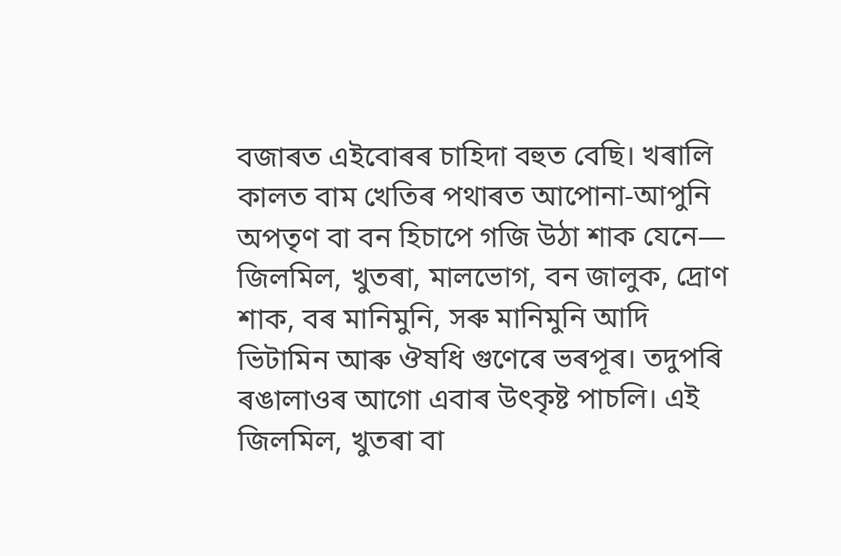বজাৰত এইবোৰৰ চাহিদা বহুত বেছি। খৰালি কালত বাম খেতিৰ পথাৰত আপোনা-আপুনি অপতৃণ বা বন হিচাপে গজি উঠা শাক যেনে— জিলমিল, খুতৰা, মালভোগ, বন জালুক, দ্ৰোণ শাক, বৰ মানিমুনি, সৰু মানিমুনি আদি ভিটামিন আৰু ঔষধি গুণেৰে ভৰপূৰ। তদুপৰি ৰঙালাওৰ আগো এবাৰ উৎকৃষ্ট পাচলি। এই জিলমিল, খুতৰা বা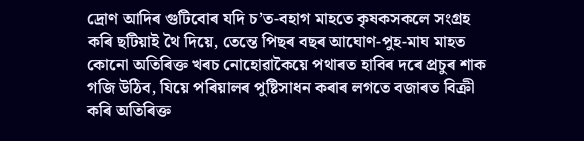দ্ৰোণ আদিৰ গুটিবোৰ যদি চ’ত-বহাগ মাহতে কৃষকসকলে সংগ্ৰহ কৰি ছটিয়াই থৈ দিয়ে, তেন্তে পিছৰ বছৰ আঘোণ-পুহ-মাঘ মাহত কোনো অতিৰিক্ত খৰচ নোহোৱাকৈয়ে পথাৰত হাবিৰ দৰে প্ৰচুৰ শাক গজি উঠিব, যিয়ে পৰিয়ালৰ পুষ্টিসাধন কৰাৰ লগতে বজাৰত বিক্ৰী কৰি অতিৰিক্ত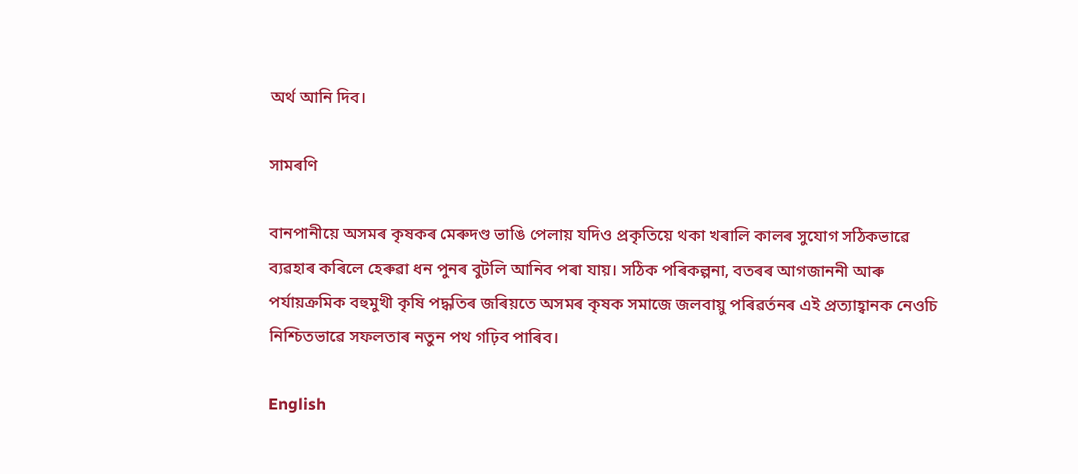অৰ্থ আনি দিব।

সামৰণি

বানপানীয়ে অসমৰ কৃষকৰ মেৰুদণ্ড ভাঙি পেলায় যদিও প্ৰকৃতিয়ে থকা খৰালি কালৰ সুযোগ সঠিকভাৱে ব্যৱহাৰ কৰিলে হেৰুৱা ধন পুনৰ বুটলি আনিব পৰা যায়। সঠিক পৰিকল্পনা, বতৰৰ আগজাননী আৰু পৰ্যায়ক্ৰমিক বহুমুখী কৃষি পদ্ধতিৰ জৰিয়তে অসমৰ কৃষক সমাজে জলবায়ু পৰিৱৰ্তনৰ এই প্ৰত্যাহ্বানক নেওচি নিশ্চিতভাৱে সফলতাৰ নতুন পথ গঢ়িব পাৰিব।

English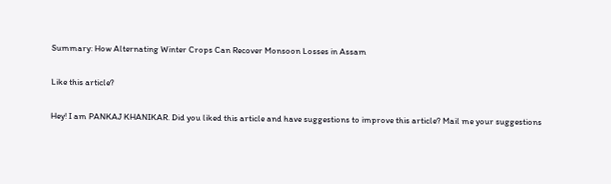Summary: How Alternating Winter Crops Can Recover Monsoon Losses in Assam

Like this article?

Hey! I am PANKAJ KHANIKAR. Did you liked this article and have suggestions to improve this article? Mail me your suggestions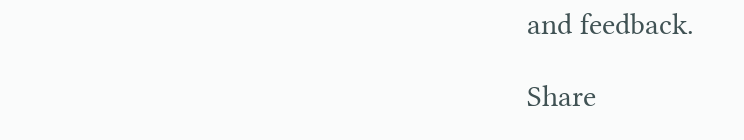and feedback.

Share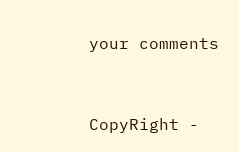your comments


CopyRight -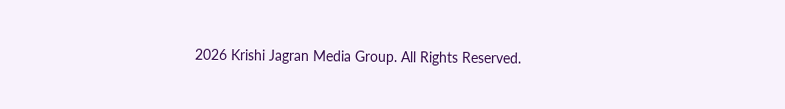2026 Krishi Jagran Media Group. All Rights Reserved.